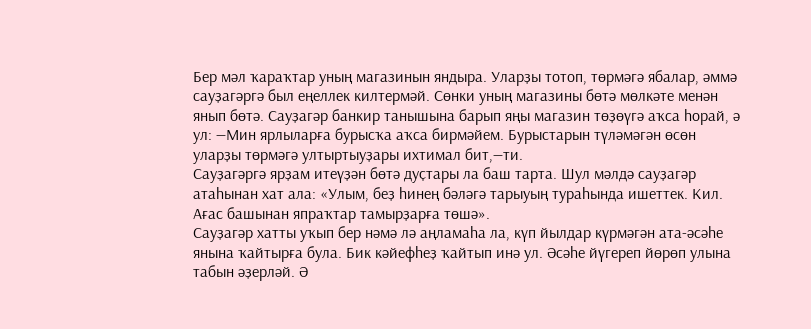Бер мәл ҡараҡтар уның магазинын яндыра. Уларҙы тотоп, төрмәгә ябалар, әммә сауҙагәргә был еңеллек килтермәй. Сөнки уның магазины бөтә мөлкәте менән янып бөтә. Сауҙагәр банкир танышына барып яңы магазин төҙөүгә аҡса һорай, ә ул: —Мин ярлыларға бурысҡа аҡса бирмәйем. Бурыстарын түләмәгән өсөн уларҙы төрмәгә ултыртыуҙары ихтимал бит,—ти.
Сауҙагәргә ярҙам итеүҙән бөтә дуҫтары ла баш тарта. Шул мәлдә сауҙагәр атаһынан хат ала: «Улым, беҙ һинең бәләгә тарыуың тураһында ишеттек. Кил. Ағас башынан япраҡтар тамырҙарға төшә».
Сауҙагәр хатты уҡып бер нәмә лә аңламаһа ла, күп йылдар күрмәгән ата-әсәһе янына ҡайтырға була. Бик кәйефһеҙ ҡайтып инә ул. Әсәһе йүгереп йөрөп улына табын әҙерләй. Ә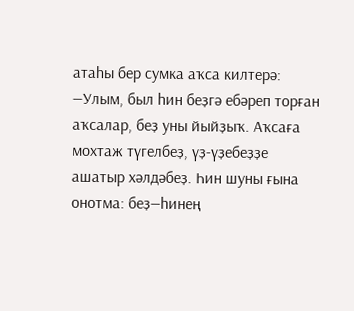атаһы бер сумка аҡса килтерә:
—Улым, был һин беҙгә ебәреп торған аҡсалар, беҙ уны йыйҙыҡ. Аҡсаға мохтаж түгелбеҙ, үҙ-үҙебеҙҙе ашатыр хәлдәбеҙ. Һин шуны ғына онотма: беҙ—һинең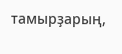тамырҙарың,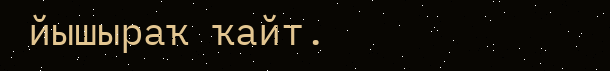йышыраҡ ҡайт.